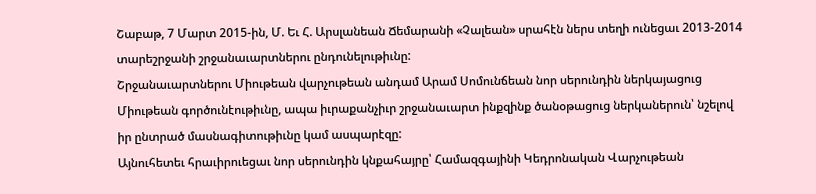Շաբաթ, 7 Մարտ 2015-ին, Մ. Եւ Հ. Արսլանեան Ճեմարանի «Չալեան» սրահէն ներս տեղի ունեցաւ 2013-2014 տարեշրջանի շրջանաւարտներու ընդունելութիւնը:
Շրջանաւարտներու Միութեան վարչութեան անդամ Արամ Սոմունճեան նոր սերունդին ներկայացուց Միութեան գործունէութիւնը, ապա իւրաքանչիւր շրջանաւարտ ինքզինք ծանօթացուց ներկաներուն՝ նշելով իր ընտրած մասնագիտութիւնը կամ ասպարէզը:
Այնուհետեւ հրաւիրուեցաւ նոր սերունդին կնքահայրը՝ Համազգայինի Կեդրոնական Վարչութեան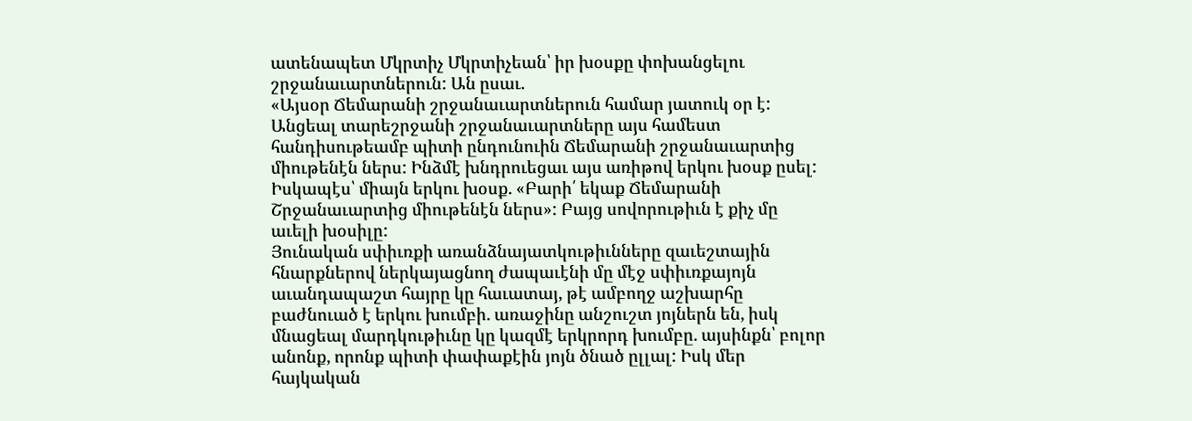ատենապետ Մկրտիչ Մկրտիչեան՝ իր խօսքը փոխանցելու շրջանաւարտներուն: Ան ըսաւ.
«Այսօր Ճեմարանի շրջանաւարտներուն համար յատուկ օր է: Անցեալ տարեշրջանի շրջանաւարտները այս համեստ հանդիսութեամբ պիտի ընդունուին Ճեմարանի շրջանաւարտից միութենէն ներս: Ինձմէ խնդրուեցաւ այս առիթով երկու խօսք ըսել: Իսկապէս՝ միայն երկու խօսք. «Բարի՛ եկաք Ճեմարանի Շրջանաւարտից միութենէն ներս»: Բայց սովորութիւն է քիչ մը աւելի խօսիլը:
Յունական սփիւռքի առանձնայատկութիւնները զաւեշտային հնարքներով ներկայացնող ժապաւէնի մը մէջ սփիւռքայոյն աւանդապաշտ հայրը կը հաւատայ, թէ ամբողջ աշխարհը բաժնուած է երկու խումբի. առաջինը անշուշտ յոյներն են, իսկ մնացեալ մարդկութիւնը կը կազմէ երկրորդ խումբը. այսինքն՝ բոլոր անոնք, որոնք պիտի փափաքէին յոյն ծնած ըլլալ: Իսկ մեր հայկական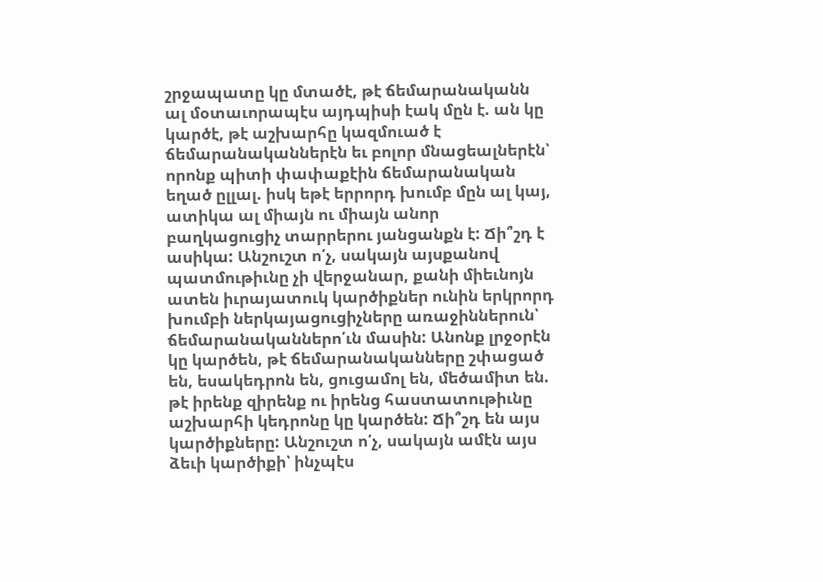շրջապատը կը մտածէ, թէ ճեմարանականն ալ մօտաւորապէս այդպիսի էակ մըն է. ան կը կարծէ, թէ աշխարհը կազմուած է ճեմարանականներէն եւ բոլոր մնացեալներէն՝ որոնք պիտի փափաքէին ճեմարանական եղած ըլլալ. իսկ եթէ երրորդ խումբ մըն ալ կայ, ատիկա ալ միայն ու միայն անոր բաղկացուցիչ տարրերու յանցանքն է: Ճի՞շդ է ասիկա: Անշուշտ ո՛չ, սակայն այսքանով պատմութիւնը չի վերջանար, քանի միեւնոյն ատեն իւրայատուկ կարծիքներ ունին երկրորդ խումբի ներկայացուցիչները առաջիններուն՝ ճեմարանականներո՛ւն մասին: Անոնք լրջօրէն կը կարծեն, թէ ճեմարանականները շփացած են, եսակեդրոն են, ցուցամոլ են, մեծամիտ են. թէ իրենք զիրենք ու իրենց հաստատութիւնը աշխարհի կեդրոնը կը կարծեն: Ճի՞շդ են այս կարծիքները: Անշուշտ ո՛չ, սակայն ամէն այս ձեւի կարծիքի՝ ինչպէս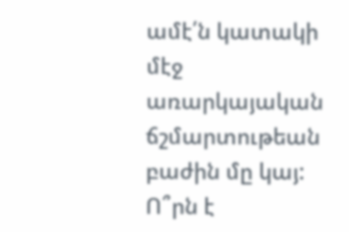ամէ՛ն կատակի մէջ առարկայական ճշմարտութեան բաժին մը կայ: Ո՞րն է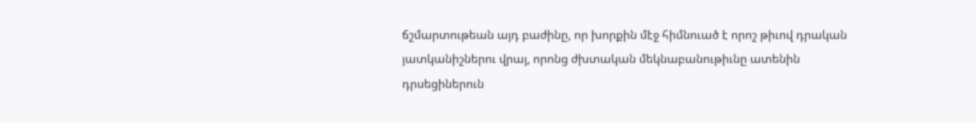ճշմարտութեան այդ բաժինը, որ խորքին մէջ հիմնուած է որոշ թիւով դրական յատկանիշներու վրայ, որոնց ժխտական մեկնաբանութիւնը ատենին դրսեցիներուն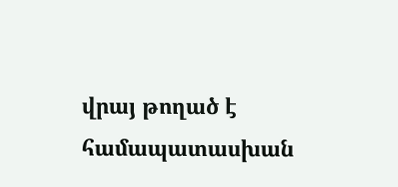վրայ թողած է համապատասխան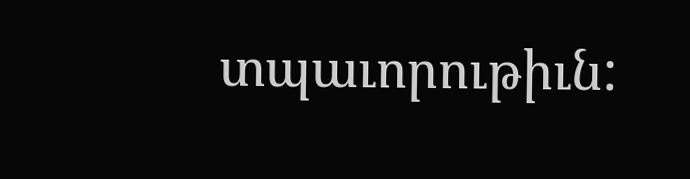տպաւորութիւն: